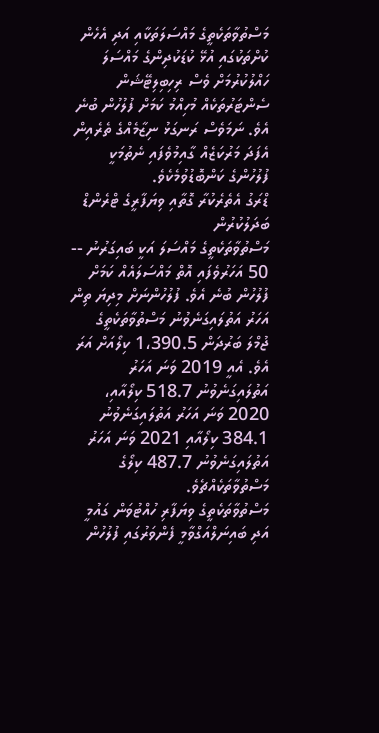މަސްތުވާތަކެތީގެ މައްސަލަތަކާއި އަދި އެހެން ކުށްތަކުގައި އުޅޭ ކުޑަކުދިންގެ މައްސަލަ ހައްލުކުރުމަށް ވެސް ރިހިބިލިޓޭޝަން ސެންޓަރުތަކެއް މުހިއްމު ކަމަށް ފުލުހުން ބުނެ އެވެ. ނަމަވެސް ރަނގަޅު ނިޒާމެއްގެ ތެރެއިން އެފަދަ މަރުކަޒެއް ގާއިމުވެފައި ނެތުމަކީ ފުލުހުންގެ ކަންބޮޑުވުމެކެވެ.
ޑްރަގު އެތެރެކުރާ ގޮތާއި ވިޔަފާރީގެ ޓްރެންޑް ބަދަލުކުރުން
މަސްތުވާތަކެތީގެ މައްސަލަ އަކީ ބައިގަރުނު -- 50 އަހަރުވެފައި އޮތް މައްސަލައެއް ކަމަށް ފުލުހުން ބުނެ އެވެ. ފުލުހުންނަށް މިދިޔަ ތިން އަހަރު އަތުލައިގަނެވުނު މަސްތުވާތަކެތީގެ ޖުމްލަ ބަރުދަން 1،390.5 ކިލޯއަށް އަރަ އެވެ. އެއީ 2019 ވަނަ އަހަރު އަތުލައިގަނެވުނު 518.7 ކިލޯއާއި، 2020 ވަނަ އަހަރު އަތުލައިގަނެވުނު 384.1 ކިލޯއާއި 2021 ވަނަ އަހަރު އަތުލައިގަނެވުނު 487.7 ކިލޯގެ މަސްތުވާތަކެއްޗެވެ.
މަސްތުވާތަކެތީގެ ވިޔަފާރި ހުއްޓުވަން ގައުމީ އަދި ބައިނަލްއަގްވާމީ ފެންވަރުގައި ފުލުހުން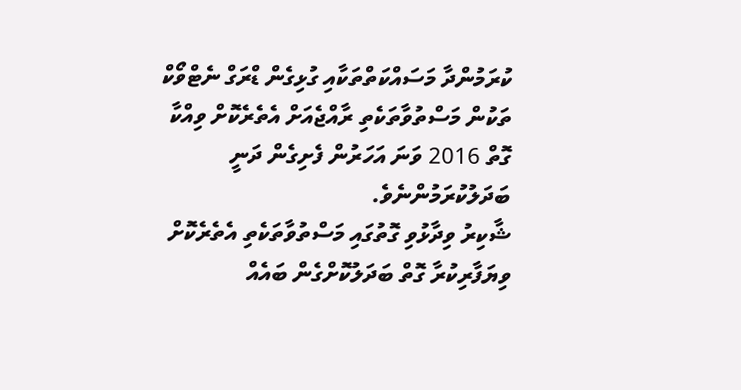ކުރަމުންދާ މަސައްކަތްތަކާއި ގުޅިގެން ޑްރަގް ނެޓްވޯކް ތަކުން މަސްތުވާތަކެތި ރާއްޖެއަށް އެތެރެކޮށް ވިއްކާ ގޮތް 2016 ވަނަ އަހަރުން ފެށިގެން ދަނީ ބަދަލުކުރަމުންނެވެ.
ޝާކިރު ވިދާޅުވި ގޮތުގައި މަސްތުވާތަކެތި އެތެރެކޮށް ވިޔަފާރިކުރާ ގޮތް ބަދަލުކޮށްގެން ބައެއް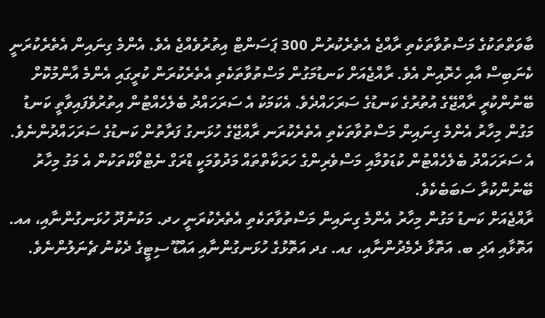ބާވަތްތަކުގެ މަސްތުވާތަކެތި ރާއްޖެ އެތެރެކުރުން 300 ޕަސަންޓް އިތުރުވެއްޖެ އެވެ. އެންމެ ގިނައިން އެތެރެކުރަނީ ކެނަބިސް އާއި ހެރޮއިން އެވެ. ރާއްޖެއަށް ކަނޑުމަގުން މަސްތުވާތަކެތި އެތެރެކުރަން ކުރީގައި އެންމެ އާންމުކޮށް ބޭނުންކުރީ ރާއްޖޭގެ އުތުރުގެ ކަނޑުގެ ސަރަހައްދެވެ. އެކަމަކު އެ ސަރަހައްދު ބެލެހެއްޓުން އިތުރުވެފައިވާތީ ކަނޑު މަގުން މިހާރު އެންމެ ގިނައިން މަސްތުވާތަކެތި އެތެރެކުރަނ ރާއްޖޭގެ ހުޅަނގު ފަރާތުން ކަނޑުގެ ސަރަހައްދުންނެވެ. އެ ސަރަހައްދު ބެލެހެއްޓުން ކުޑަވުމާއި މަސްވެރިންގެ ހަރަކާތްތައް މަދުވުމަކީ ޑްރަގް ނެޓްވޯކްތަކުން އެ މަގު މިހާރު ބޭނުންކުރާ ސަބަބެކެވެ.
ރާއްޖެއަށް ކަނޑު މަގުން މިހާރު އެންމެ ގިނައިން މަސްތުވާތަކެތި އެތެރެކުރަނީ ހދ. މަކުނުދޫ ހުޅަނގުންނާއި، އއ. އަތޮޅާއި އަދި ބ. އަތޮޅާ ދެމެދުންނާއި، ގއ. ގދ އަތޮޅުގެ ހުޅަނގުންނާއި އައްޑޫ ސިޓީގެ ދެކުނު ޗެނަލުންނެވެ.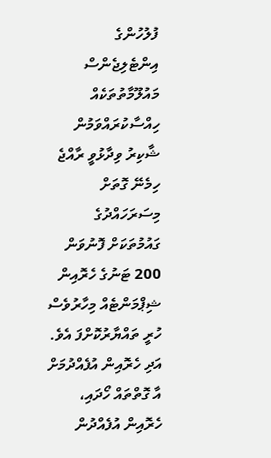ފުލުހުންގެ އިންޓެލިޖެންސް މައުލޫމާތުތަކެއް ހިއްސާކުރައްވަމުން ޝާކިރު ވިދާޅުވީ ރާއްޖެ ހިމެނޭ ގޮތަށް މިސަރަހައްދުގެ ގައުމުތަކަށް ފޮނުވަން 200 ޓަނުގެ ހެރޮއިން ޝިޕްމަންޓެއް މިހާރުވެސް ހުރީ ތައްޔާރުކޮށްފަ އެވެ. އަދި ހެރޮއިން އުފެއްދުމަށް އާ ގޮތްތައް ހޯދައި، ހެރޮއިން އުފެއްދުން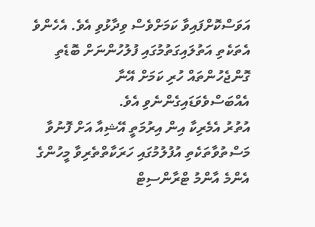އަވަސްކޮށްފައިވާ ކަމަށްވެސް ވިދާޅުވި އެވެ. އެހެންވެ އެތަކެތި އަތުލައިގަތުމުގައި ފުލުހުންނަށް ބޮޑެތި ގޮންޖެހުންތައް ހުރި ކަމަށް އޭނާ އެއްބަސްވެވަޑައިގެންނެވި އެވެ.
އުތުރު އެމެރިކާ އިން އިރުމަތީ އޭޝިއާ އަށް ފޮނުވާ މަސްތުވާތަކެތި އުފުލުމުގައި ހަރަކާތްތެރިވާ މީހުންގެ އެންމެ އާންމު ޓްރާންސިޓް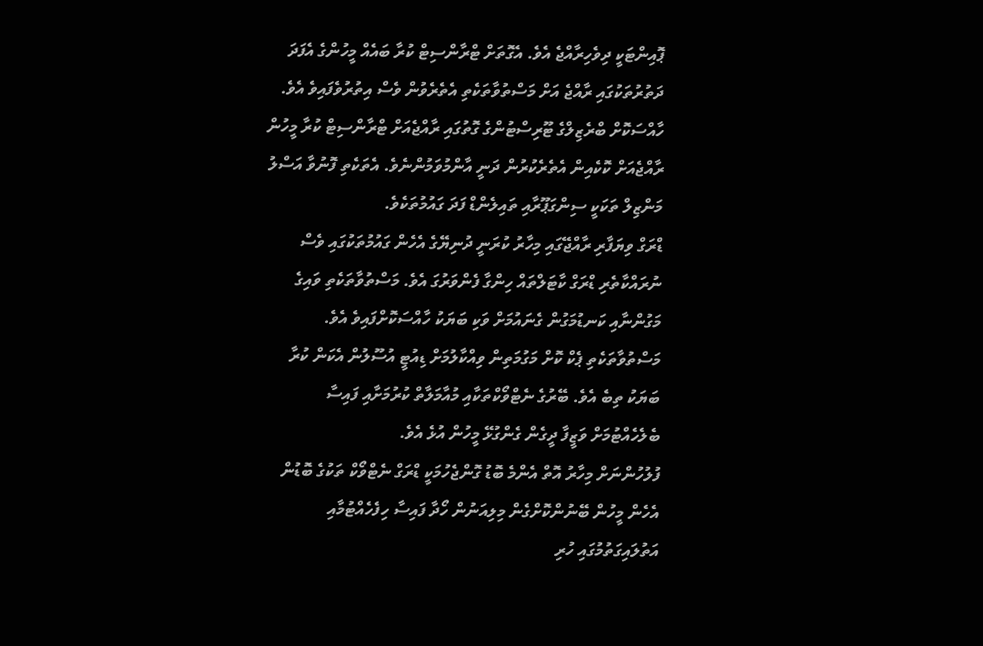ޕޮއިންޓަކީ ދިވެހިރާއްޖެ އެވެ. އެގޮތަށް ޓްރާންސިޓް ކުރާ ބައެއް މީހުންގެ އެފަދަ ދަތުރުތަކުގައި ރާއްޖެ އަށް މަސްތުވާތަކެތި އެތެރެވުން ވެސް އިތުރުވެފައިވެ އެވެ. ހާއްސަކޮށް ބްރެޒިލްގެ ޓޫރިސްޓުންގެ ގޮތުގައި ރާއްޖެއަށް ޓްރާންސިޓް ކުރާ މީހުން ރާއްޖެއަށް ކޮކެއިން އެތެރެކުރުން ދަނީ އާންމުވަމުންނެވެ. އެތަކެތި ފޮނުވާ އަސްލު މަންޒިލް ތަކަކީ ސިންގަޕޫރާއި ތައިލެންޑް ފަދަ ގައުމުތަކެވެ.
ޑްރަގް ވިޔަފާރި ރާއްޖޭގައި މިހާރު ކުރަނީ ދުނިޔޭގެ އެހެން ގައުމުތަކުގައި ވެސް ނުރައްކާތެރި ޑްރަގް ކާޓަލްތައް ހިންގާ ފެންވަރުގަ އެވެ. މަސްތުވާތަކެތި ވައިގެ މަގުންނާއި ކަނޑުމަގުން ގެނައުމަށް ވަކި ބަޔަކު ހާއްސަކޮށްފައިވެ އެވެ. މަސްތުވާތަކެތި ޕެކް ކޮށް މަގުމަތިން ވިއްކާލުމަށް ޑިއުޓީ އުސޫލުން އެކަން ކުރާ ބަޔަކު ތިބެ އެވެ. ބޭރުގެ ނެޓްވޯކްތަކާއި މުއާމަލާތް ކުރުމަށާއި ފައިސާ ބެލެހެއްޓުމަށް ވަޒީފާ ދީގެން ގެންގުޅޭ މީހުން އުޅެ އެވެ.
ފުލުހުންނަށް މިހާރު އޮތް އެންމެ ބޮޑު ގޮންޖެހުމަކީ ޑްރަގް ނެޓްވޯކް ތަކުގެ ބޮޑުން އެހެން މީހުން ބޭނުންކޮށްގެން މިލިއަނުން ހޯދާ ފައިސާ ހިފެހެއްޓުމާއި އަތުލައިގަތުމުގައި ހުރި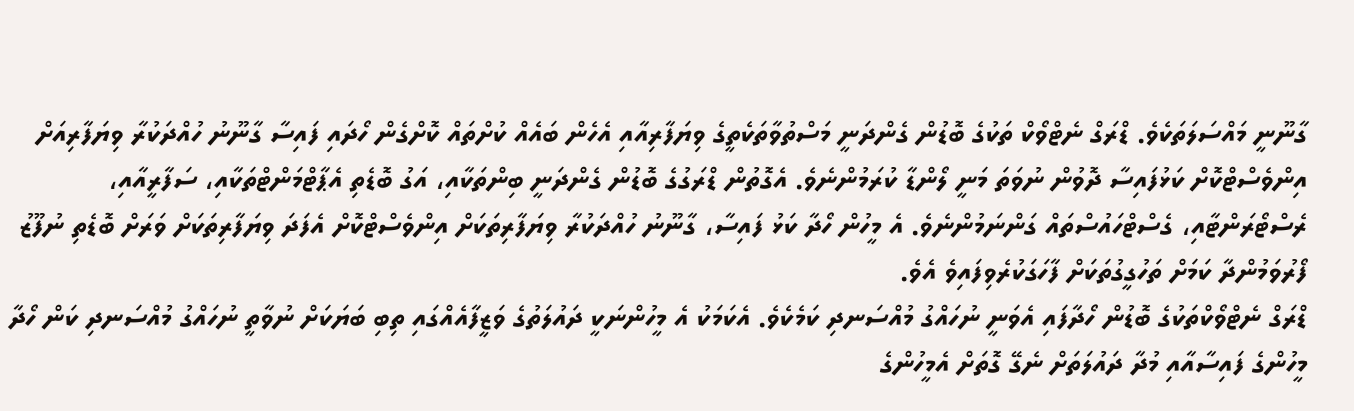ގާނޫނީ މައްސަލަތަކެވެ. ޑްރަގް ނެޓްވޯކް ތަކުގެ ބޮޑުން ގެންދަނީ މަސްތުވާތަކެތީގެ ވިޔަފާރިއާއި އެހެން ބައެއް ކުށްތައް ކޮށްގެން ހޯދައި ފައިސާ ގާނޫނު ހުއްދަކުރާ ވިޔަފާރިއަށް އިންވެސްޓްކޮށް ކަޅުފައިސާ ދޮވުން ނުވަތަ މަނީ ލޯންޑާ ކުރަމުންނެވެ. އެގޮތުން ޑްރަގުގެ ބޮޑުން ގެންދަނީ ބިންތަކާއި، އަގު ބޮޑެތި އެޕާޓްމަންޓްތަކާއި، ސަފާރީއާއި، ރެސްޓޯރަންޓާއި، ގެސްޓްހައުސްތައް ގަންނަމުންނެވެ. އެ މީހުން ހޯދާ ކަޅު ފައިސާ، ގާނޫނު ހުއްދަކުރާ ވިޔަފާރިތަކަށް އިންވެސްޓްކޮށް އެފަދަ ވިޔަފާރިތަކަށް ވަރަށް ބޮޑެތި ނުފޫޒު ފޯރުވަމުންދާ ކަމަށް ތަހުގީގުތަކަށް ފާހަގަކުރެވިފައިވެ އެވެ.
ޑްރަގް ނެޓްވޯކްތަކުގެ ބޮޑުން ހޯދާފައި އެވަނީ ނުހައްގު މުއްސަނދި ކަމެކެވެ. އެކަމަކު އެ މީހުންނަކީ ދައުލަތުގެ ވަޒީފާއެއްގައި ތިބި ބަޔަކަށް ނުވާތީ ނުހައްގު މުއްސަނދި ކަން ހޯދާ މީހުންގެ ފައިސާއާއި މުދާ ދައުލަތަށް ނެގޭ ގޮތަށް އެމީހުންގެ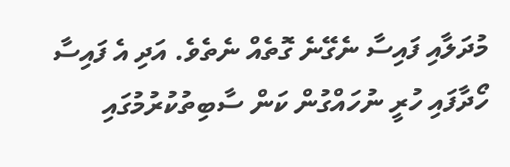މުދަލާއި ފައިސާ ނެގޭނެ ގޮތެއް ނެތެވެ. އަދި އެ ފައިސާ ހޯދާފައި ހުރީ ނުހައްގުން ކަން ސާބިތުކުރުމުގައި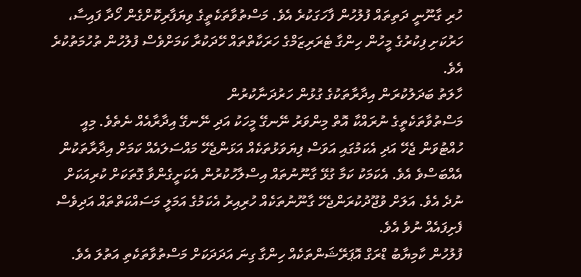ހުރި ގާނޫނީ ދަތިތައް ފުލުހުން ފާހަގަކުރެ އެވެ. މަސްތުވާތަކެތީގެ ވިޔަފާރިކޮށްގެން ހޯދާ ފައިސާ، ހަރުކަށި ފިކުރުގެ މީހުން ހިންގާ ޓެރަރިޒަމްގެ ހަރަކާތްތައް ހޭދަކުރާ ކަމަށްވެސް ފުލުހުން ތުހުމަތުކުރެ އެވެ.
ހާލަތު ބަދަލުކުރަން އިދާރާތަކުގެ ގުޅުން ހަރުދަނާކުރުން
މަސްތުވާތަކެތީގެ ނުރައްކާ އޮތް މިންވަރު ނޭނގޭ މީހަކު އަދި ނޭނގޭ އިދާރާއެއް ނެތެވެ. މިއީ ހުއްޓުވަން ޖެހޭ އަދި އެކަމުގައި އަވަސް ފިޔަވަޅުތަކެއް އަޅަންޖެހޭ މައްސަލައެއް ކަމަށް އިދާރާތަކުން އެއްބަސްވެ އެވެ. އެކަމަކު ކަމާ ގުޅޭ ގާނޫނުތައް އިސްލާހުކުރުން އެކަށީގެންވާ ގޮތަކަށް ކުރިއަކަށް ނުދެ އެވެ. އަލަށް ވުޖޫދުކުރަންޖެހޭ ގާނޫނުތަކެއް ހުރިއިރު އެކަމުގެ އަމަލީ މަސައްކަތްތައް އަދިވެސް ފެށިފައެއް ނުވެ އެވެ.
ފުލުހުން ކާމިޔާބު ޑްރަގް އޮޕަރޭޝަންތަކެއް ހިންގާ ގިނަ އަދަދަކަށް މަސްތުވާތަކެތި އަތުލަ އެވެ.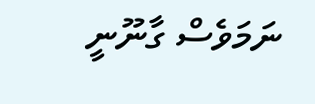ނަމަވެސް ގާނޫނީ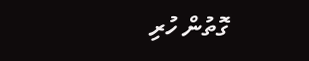ގޮތުން ހުރި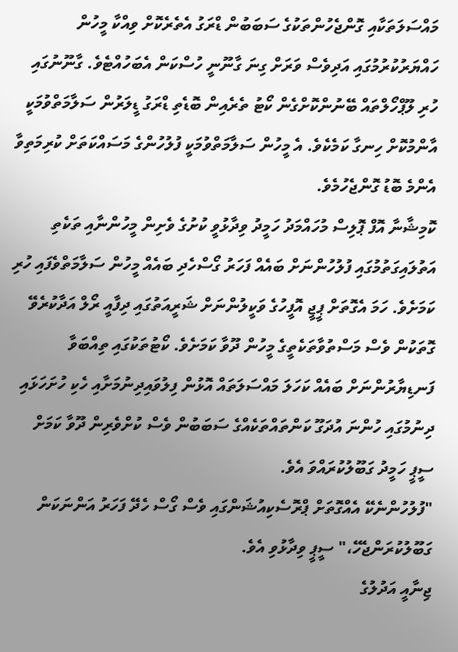މައްސަލަތަކާއި ގޮންޖެހުންތަކުގެ ސަބަބުން ޑްރަގު އެތެރެކޮށް ވިއްކާ މީހުން ހައްޔަރުކުރުމުގައި އަދިވެސް ވަރަށް ގިނަ ގާނޫނީ ހުސްކަން އެބަހުއްޓެވެ. ގާނޫނުގައި ހުރި ލޫޕްހޯލްތައް ބޭނުންކޮށްގެން ކޯޓު ތެރެއިން ބޮޑެތި ޑްރަގު ޑީލަރުން ސަލާމަތްވުމަކީ އާންމުކޮށް ހިނގާ ކަމެކެވެ. އެ މީހުން ސަލާމަތްވުމަކީ ފުލުހުންގެ މަސައްކަތަށް ކުރިމަތިވާ އެންމެ ބޮޑު ގޮންޖެހުމެވެ.
ކޮމިޝާނާ އޮފް ޕޮލިސް މުހައްމަދު ހަމީދު ވިދާޅުވީ ކުށުގެ ވެށިން މީހުންނާއި ތަކެތި އަތުލައިގަތުމުގައި ފުލުހުންނަށް ބައެއް ފަހަރު ގޯސްހެދި ބައެއް މީހުން ސަލާމަތްވެފައި ހުރި ކަމަށެވެ. ހަމަ އެގޮތަށް ޕީޖީ އޮފީހުގެ ވަކީލުންނަށް ޝަރީއަތުގައި ދިފާއީ ރޯލް އަދާކުރެވޭ ގޮތަކުން ވެސް މަސްތުވާތަކެތީގެ މީހުން ދޫވާ ކަމަށެވެ. ކޯޓުތަކުގައި ތިއްބަވާ ފަނޑިޔާރުންނަށް ބައެއް ކަހަލަ މައްސަލަތައް އޮޅުން ފިލުވައިދިނުމަށާއި ހެކި ހުށަހަޅައި ދިނުމުގައި ހުންނަ އުދަގޫ ކަންތައްތަކެއްގެ ސަބަބުން ވެސް ކުށްވެރިން ދޫވާ ކަމަށް ސީޕީ ހަމީދު ގަބޫލުކުރައްވަ އެވެ.
"ފުލުހުންނެކޭ އެއްގޮތަށް ޕްރޮސެކިއުޝަންގައި ވެސް ގޯސް ހެދޭ ފަހަރު އަންނަކަން ގަބޫލުކުރަންޖެހޭ،" ސީޕީ ވިދާޅުވި އެވެ.
ޖިނާއީ އަދުލުގެ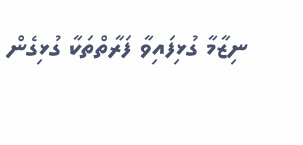ނިޒާމާ ގުޅިފައިވާ ފަރާތްތަކާ ގުޅިގެން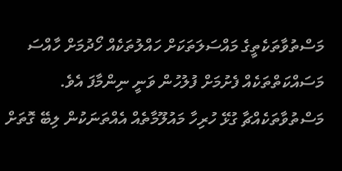މަސްތުވާތަކެތީގެ މައްސަލަތަކަށް ހައްލުތަކެއް ހޯދުމަށް ހާއްސަ މަސައްކަތްތަކެއް ފެށުމަށް ފުލުހުން ވަނީ ނިންމާފަ އެވެ. މަސްތުވާތަކެއްޗާ ގުޅޭ ހުރިހާ މައުލޫމާތެއް އެއްތަނަކުން ލިބޭ ގޮތަށް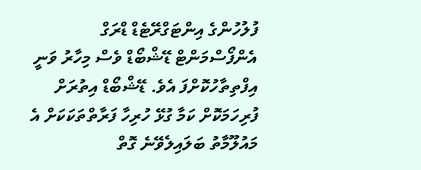ފުލުހުންގެ އިންޓަގްރޭޓެޑް ޑްރަގް އެންފޯސްމަންޓް ޑޭޝްބޯޑް ވެސް މިހާރު ވަނީ އިފްތިތާހުކޮށްފަ އެވެ. ޑޭޝްބޯޑް އިތުރަށް ފުރިހަމަކޮށް ކަމާ ގުޅޭ ހުރިހާ ފަރާތްތަކަކަށް އެ މައުލޫމާތު ބަލައިލެވޭނެ ގޮތް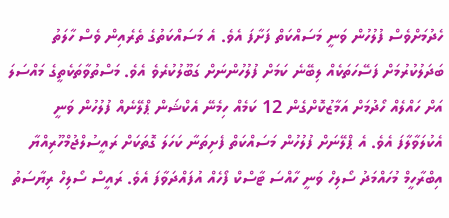ހެދުމަށްވެސް ފުލުހުން ވަނީ މަސައްކަތް ފަށާފަ އެވެ. އެ މަސައްކަތުގެ ތެރެއިން ވެސް ހާލަތު ބަދަލުކުރުމަށް ފަސޭހަތަކެއް ލިބޭނެ ކަމަށް ފުލުހުންނަށް ގަބޫލުކުރެވެ އެވެ. މަސްތުވާތަކެތީގެ މައްސަލަ އަށް ހައްލެއް ހޯދުމަށް އަމާޒުކޮށްގެން 12 ކަމެއް ހިމެނޭ އެކްޝަން ޕްލޭނެއް ފުލުހުން ވަނީ އެކުލަވާލާފަ އެވެ. އެ ޕްލޭނަށް ފުލުހުން މަސައްކަތް ފެށިތަނާ ކަހަލަ ގޮތަކަށް ރައީސުލްޖުމްހޫރިއްޔާ އިބްރާހީމް މުހައްމަދު ސޯލިހް ވަނީ ހާއްސަ ޓާސްކް ފޯހެއް އުފައްދަވާފަ އެވެ. ރައީސް ސޯލިހް ރިޔާސަތު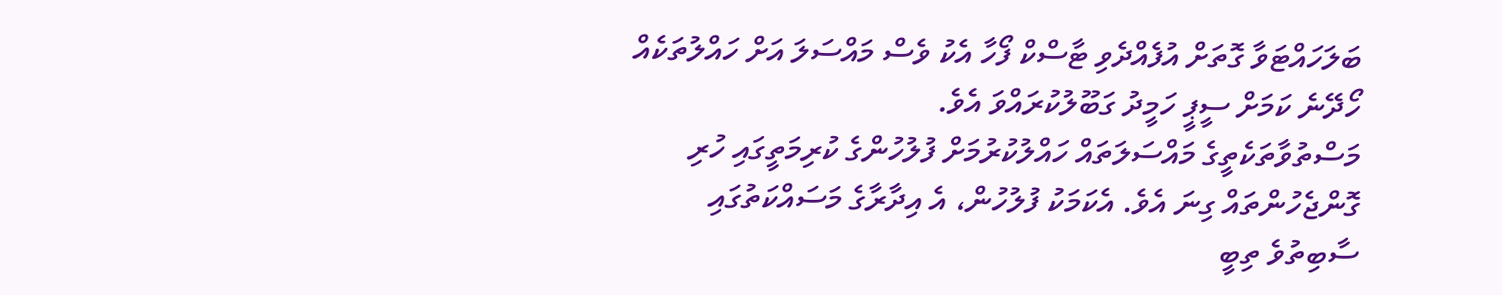ބަލަހައްޓަވާ ގޮތަށް އުފެއްދެވި ޓާސްކް ފޯހާ އެކު ވެސް މައްސަލަ އަށް ހައްލުތަކެއް ހޯދޭނެ ކަމަށް ސީޕީ ހަމީދު ގަބޫލުކުރައްވަ އެވެ.
މަސްތުވާތަކެތީގެ މައްސަލަތައް ހައްލުކުރުމަށް ފުލުހުންގެ ކުރިމަތީގައި ހުރި ގޮންޖެހުންތައް ގިނަ އެވެ. އެކަމަކު ފުލުހުން، އެ އިދާރާގެ މަސައްކަތުގައި ސާބިތުވެ ތިބީ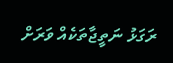ރަގަޅު ނަތީޖާތަކެއް ވަރަށް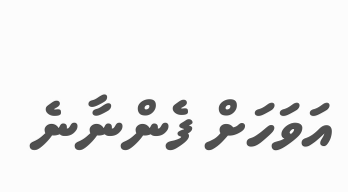އަވަހަށް ފެންނާނެ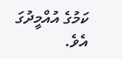ކަމުގެ އުއްމީދުގަ އެވެ.